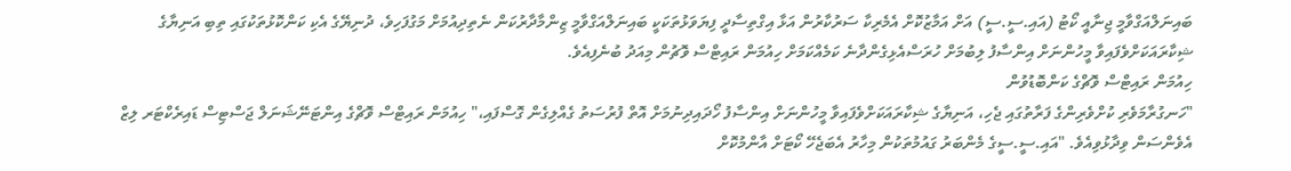ބައިނަލްއަގްވާމީ ޖިނާއީ ކޯޓު (އައި.ސީ.ސީ) އަށް އަމާޒުކޮށް އެމެރިކާ ސަރުކާރުން އަޅާ އިގްތިސާދީ ފިޔަވަޅުތަކަކީ ބައިނަލްއަގްވާމީ ޒިންމާދާރުކަން ނެތިދިއުމަށް މަގުފަހިވެ، ދުނިޔޭގެ އެކި ކަންކޮޅުތަކުގައި ތިބި އަނިޔާގެ ޝިކާރައަކަށްވެފައިވާ މީހުންނަށް އިންސާފު ލިބުމަށް ހުރަސްއެޅިގެންދާނެ ކަމެއްކަމަށް ހިއުމަން ރައިޓްސް ވޮޗުން މިއަދު ބުނެފިއެވެ.
ހިއުމަން ރައިޓްސް ވޮޗްގެ ކަންބޮޑުވުން
"ހަނގުރާމަވެރި ކުށްވެރިންގެ ފަރާތުގައި ޖެހި، އަނިޔާގެ ޝިކާރައަކަށްވެފައިވާ މީހުންނަށް އިންސާފު ހޯދައިދިނުމަށް އޮތް ފުރުސަތު ގެއްލިގެން ގޮސްފައި،" ހިއުމަން ރައިޓްސް ވޮޗްގެ އިންޓަނޭޝަނަލް ޖަސްޓިސް ޑައިރެކްޓަރ ލިޒް އެވެންސަން ވިދާޅުވިއެވެ. "އައި.ސީ.ސީގެ މެންބަރު ގައުމުތަކުން މިހާރު އެބަޖެހޭ ކޯޓަށް އާންމުކޮށް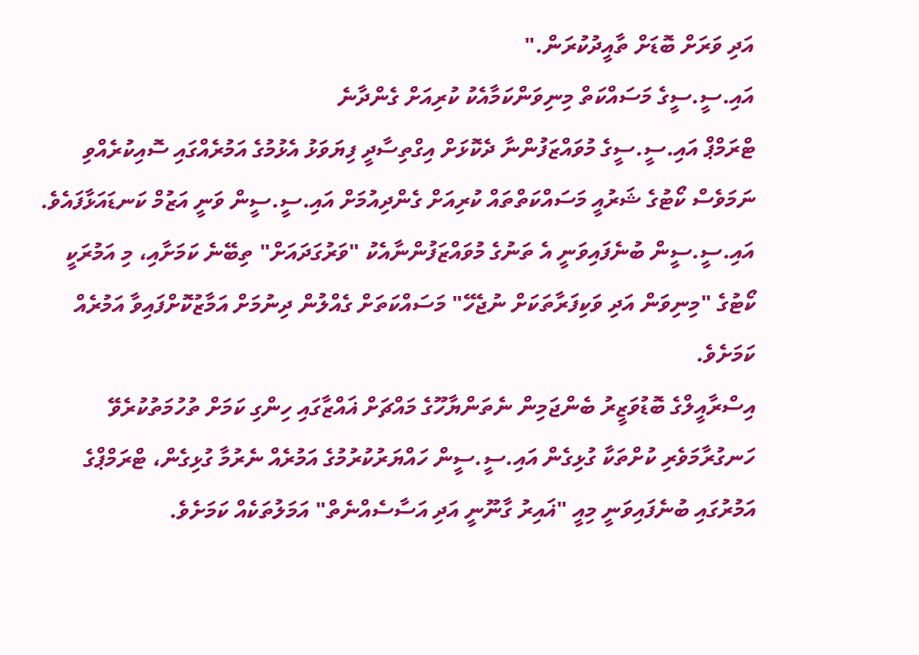އަދި ވަރަށް ބޮޑަށް ތާއީދުކުރަން."
އައި.ސީ.ސީގެ މަސައްކަތް މިނިވަންކަމާއެކު ކުރިއަށް ގެންދާނެ
ޓްރަމްޕް އައި.ސީ.ސީގެ މުވައްޒަފުންނާ ދެކޮޅަށް އިގްތިސާދީ ފިޔަވަޅު އެޅުމުގެ އަމުރެއްގައި ސޮއިކުރެއްވި ނަމަވެސް ކޯޓުގެ ޝަރުއީ މަސައްކަތްތައް ކުރިއަށް ގެންދިއުމަށް އައި.ސީ.ސީން ވަނީ އަޒުމް ކަނޑައަޅާފައެވެ.
އައި.ސީ.ސީން ބުނެފައިވަނީ އެ ތަނުގެ މުވައްޒަފުންނާއެކު "ވަރުގަދައަށް" ތިބޭނެ ކަމަށާއި، މި އަމުރަކީ ކޯޓުގެ "މިނިވަން އަދި ވަކިފަރާތަކަށް ނުޖެހޭ" މަސައްކަތަށް ގެއްލުން ދިނުމަށް އަމާޒުކޮށްފައިވާ އަމުރެއް ކަމަށެވެ.
އިސްރާއީލްގެ ބޮޑުވަޒީރު ބެންޖަމިން ނެތަންޔާހޫގެ މައްޗަށް ޣައްޒާގައި ހިންގި ކަމަށް ތުހުމަތުކުރެވޭ ހަނގުރާމަވެރި ކުށްތަކާ ގުޅިގެން އައި.ސީ.ސީން ހައްޔަރުކުރުމުގެ އަމުރެއް ނެރުމާ ގުޅިގެން، ޓްރަމްޕްގެ އަމުރުގައި ބުނެފައިވަނީ މިއީ "ޣައިރު ގާނޫނީ އަދި އަސާސެއްނެތް" އަމަލުތަކެއް ކަމަށެވެ.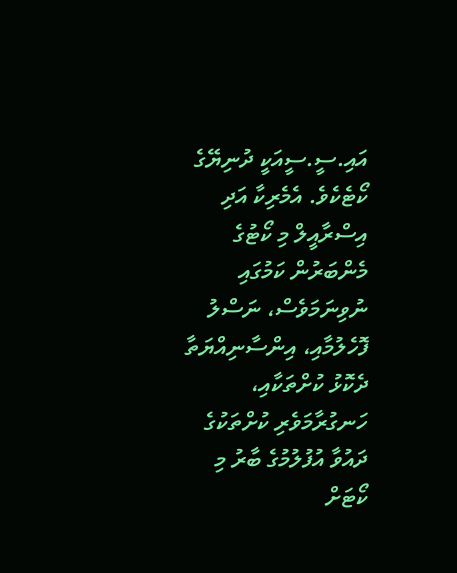އައި.ސީ.ސީއަކީ ދުނިޔޭގެ ކޯޓެކެވެ. އެމެރިކާ އަދި އިސްރާއީލް މި ކޯޓުގެ މެންބަރުން ކަމުގައި ނުވިނަމަވެސް، ނަސްލު ފޮހެލުމާއި، އިންސާނިއްޔަތާ ދެކޮޅު ކުށްތަކާއި، ހަނގުރާމަވެރި ކުށްތަކުގެ ދައުވާ އުފުލުމުގެ ބާރު މި ކޯޓަށް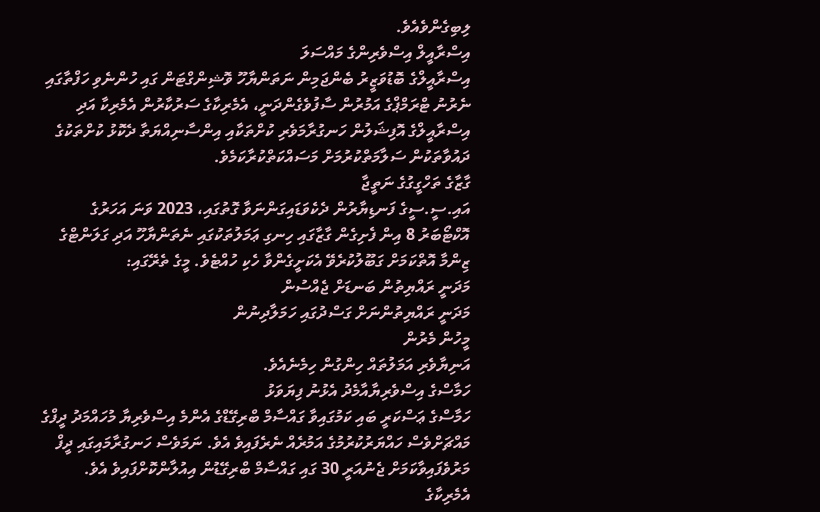ލިބިގެންވެއެވެ.
އިސްރާއީލް އިސްވެރިންގެ މައްސަލަ
އިސްރާއީލްގެ ބޮޑުވަޒީރު ބެންޖަމިން ނަތަންޔާހޫ ވޮޝިންގްޓަން ގައި ހުންނެވި ހަފްތާގައި ނެރުނު ޓްރަމްޕްގެ އަމުރުން ސާފުވެގެންދަނީ، އެމެރިކާގެ ސަރުކާރުން އެމެރިކާ އަދި އިސްރާއީލްގެ އޮފިޝަލުން ހަނގުރާމަވެރި ކުށްތަކާއި އިންސާނިއްޔަތާ ދެކޮޅު ކުށްތަކުގެ ދައުވާތަކުން ސަލާމަތްކުރުމަށް މަސައްކަތްކުރާކަމެވެ.
ގާޒާގެ ތަހްގީގުގެ ނަތީޖާ
އައި.ސީ.ސީގެ ފަނޑިޔާރުން ދެކެވަޑައިގަންނަވާ ގޮތުގައި، 2023 ވަނަ އަހަރުގެ އޮކްޓޯބަރު 8 އިން ފެށިގެން ގާޒާގައި ހިނގި ޢަމަލުތަކުގައި ނެތަންޔާހޫ އަދި ގަލަންޓްގެ ޒިންމާ އޮތްކަމަށް ގަބޫލުކުރެވޭ އެކަށީގެންވާ ހެކި ހުއްޓެވެ. މީގެ ތެރޭގައި:
މަދަނީ ރައްޔިތުން ބަނޑަށް ޖެއްސުން
މަދަނީ ރައްޔިތުންނަށް ގަސްދުގައި ހަމަލާދިނުން
މީހުން މެރުން
އަނިޔާވެރި އަމަލުތައް ހިންގުން ހިމެނެއެވެ.
ހަމާސްގެ އިސްވެރިޔާއާމެދު އެޅުނު ފިޔަވަޅު
ހަމާސްގެ ޢަސްކަރީ ބައި ކަމުގައިވާ ގައްސާމް ބްރިގޭޑްގެ އެންމެ އިސްވެރިޔާ މުހައްމަދު ދީފްގެ މައްޗަށްވެސް ހައްޔަރުކުރުމުގެ އަމުރެއް ނެރެފައިވެ އެވެ. ނަމަވެސް ހަނގުރާމައިގައި ދީފް މަރުވެފައިވާކަމަށް ޖެނުއަރީ 30 ގައި ގައްސާމް ބްރިގޭޑުން އިއުލާންކޮށްފައިވެ އެވެ.
އެމެރިކާގެ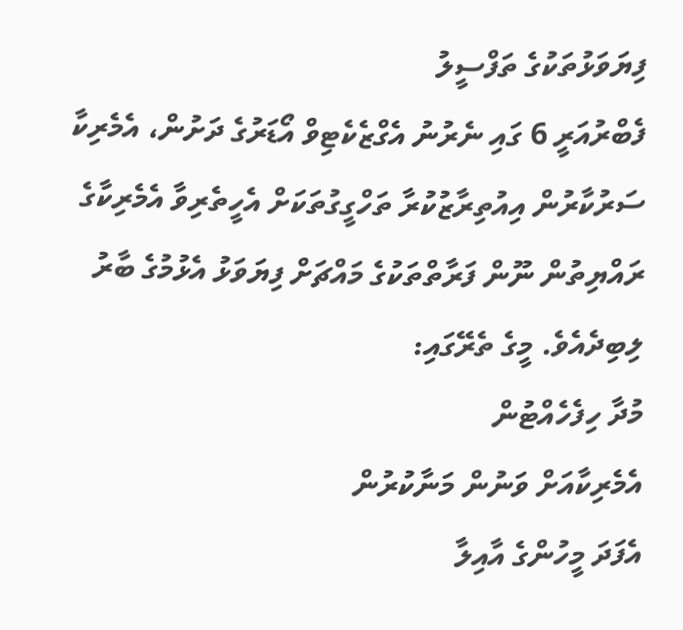ފިޔަވަޅުތަކުގެ ތަފްސީލު
ފެބްރުއަރީ 6 ގައި ނެރުނު އެގްޒެކެޓިވް އޯޑަރުގެ ދަށުން، އެމެރިކާ ސަރުކާރުން އިއުތިރާޒުކުރާ ތަހްގީގުތަކަށް އެހީތެރިވާ އެމެރިކާގެ ރައްޔިތުން ނޫން ފަރާތްތަކުގެ މައްޗަށް ފިޔަވަޅު އެޅުމުގެ ބާރު ލިބިދެއެވެ. މީގެ ތެރޭގައި:
މުދާ ހިފެހެއްޓުން
އެމެރިކާއަށް ވަނުން މަނާކުރުން
އެފަދަ މީހުންގެ އާއިލާ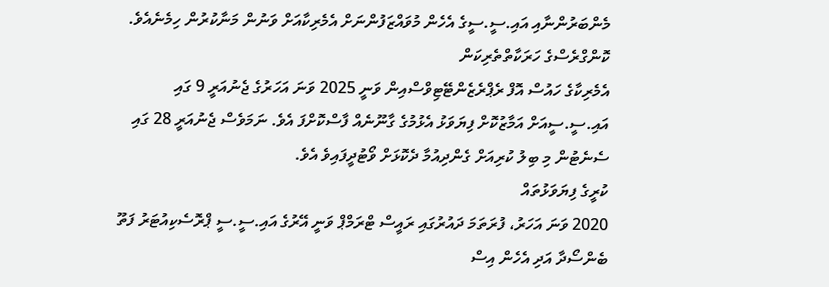މެންބަރުންނާއި އައި.ސީ.ސީގެ އެހެން މުވައްޒަފުންނަށް އެމެރިކާއަށް ވަނުން މަނާކުރުން ހިމެނެއެވެ.
ކޮންގްރެސްގެ ހަރަކާތްތެރިކަން
އެމެރިކާގެ ހައުސް އޮފް ރެޕްރެޒެންޓޭޓިވްސްއިން ވަނީ 2025 ވަނަ އަހަރުގެ ޖެނުއަރީ 9 ގައި އައި.ސީ.ސީއަށް އަމާޒުކޮށް ފިޔަވަޅު އެޅުމުގެ ގާނޫނެއް ފާސްކޮށްފަ އެވެ. ނަމަވެސް ޖެނުއަރީ 28 ގައި ސެނެޓުން މި ބިލު ކުރިއަށް ގެންދިއުމާ ދެކޮޅަށް ވޯޓުދީފައިވެ އެވެ.
ކުރީގެ ފިޔަވަޅުތައް
2020 ވަނަ އަހަރު، ފުރަތަމަ ދައުރުގައި ރައީސް ޓްރަމްޕް ވަނީ އޭރުގެ އައި.ސީ.ސީ ޕްރޮސެކިއުޓަރު ފަތޫ ބެންސޯދާ އަދި އެހެން އިސް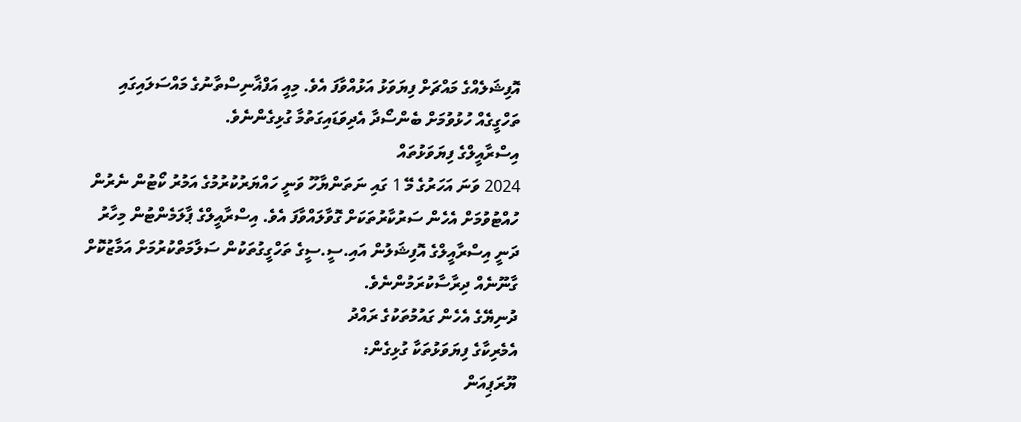އޮފިޝަލެއްގެ މައްޗަށް ފިޔަވަޅު އަޅުއްވާފަ އެވެ. މިއީ އަފްޣާނިސްތާނުގެ މައްސަލައިގައި ތަހްގީގެއް ހުޅުވުމަށް ބެންސޯދާ އެދިވަޑައިގަތުމާ ގުޅިގެންނެވެ.
އިސްރާއީލްގެ ފިޔަވަޅުތައް
2024 ވަނަ އަހަރުގެ މޭ 1 ގައި ނަތަންޔާހޫ ވަނީ ހައްޔަރުކުރުމުގެ އަމުރު ކޯޓުން ނެރުން ހުއްޓުވުމަށް އެހެން ސަރުކާރުތަކަށް ގޮވާލައްވާފަ އެވެ. އިސްރާއީލްގެ ޕާލަމެންޓުން މިހާރު ދަނީ އިސްރާއީލްގެ އޮފިޝަލުން އައި.ސީ.ސީގެ ތަހްގީގުތަކުން ސަލާމަތްކުރުމަށް އަމާޒުކޮށް ގާނޫނެއް ދިރާސާކުރަމުންނެވެ.
ދުނިޔޭގެ އެހެން ގައުމުތަކުގެ ރައްދު
އެމެރިކާގެ ފިޔަވަޅުތަކާ ގުޅިގެން:
ޔޫރަޕިއަން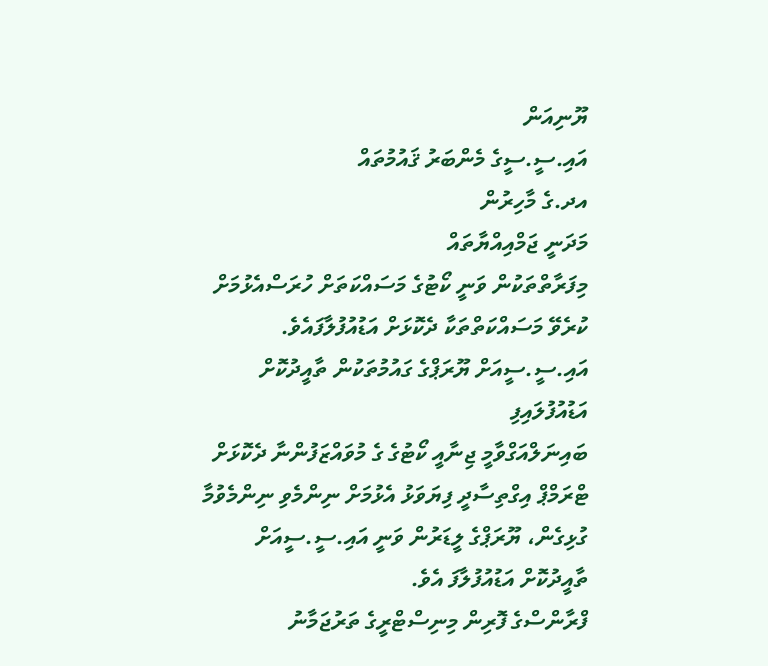ޔޫނިއަން
އައި.ސީ.ސީގެ މެންބަރު ޤައުމުތައް
އދ.ގެ މާހިރުން
މަދަނީ ޖަމްއިއްޔާތައް
މިފަރާތްތަކުން ވަނީ ކޯޓުގެ މަސައްކަތަށް ހުރަސްއެޅުމަށް ކުރެވޭ މަސައްކަތްތަކާ ދެކޮޅަށް އަޑުއުފުލާފައެވެ.
އައި.ސީ.ސީއަށް ޔޫރަޕްގެ ގައުމުތަކުން ތާއީދުކޮށް އަޑުއުފުލައިފި
ބައިނަލްއަގްވާމީ ޖިނާއީ ކޯޓުގެ ގެ މުވައްޒަފުންނާ ދެކޮޅަށް ޓްރަމްޕް އިގްތިސާދީ ފިޔަވަޅު އެޅުމަށް ނިންމެވި ނިންމެވުމާ ގުޅިގެން، ޔޫރަޕްގެ ލީޑަރުން ވަނީ އައި.ސީ.ސީއަށް ތާއީދުކޮށް އަޑުއުފުލާފަ އެވެ.
ފްރާންސްގެ ފޮރިން މިނިސްޓްރީގެ ތަރުޖަމާނު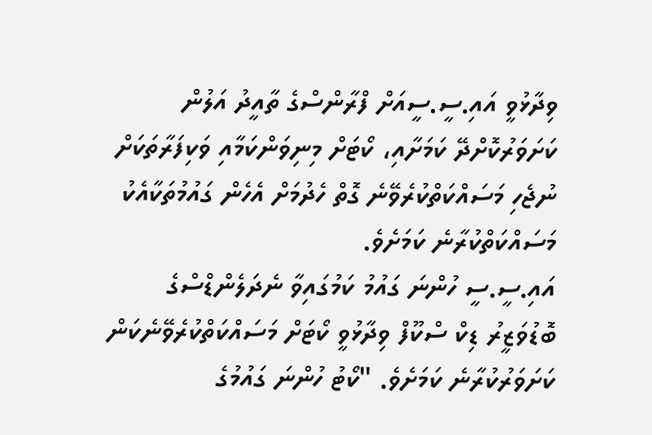ވިދާޅުވީ އައި.ސީ.ސީއަށް ފްރާންސްގެ ތާއީދު އަލުން ކަށަވަރުކޮށްދޭ ކަމަށާއި، ކޯޓަށް މިނިވަންކަމާއި ވަކިފަރާތަކަށް ނުޖެހި މަސައްކަތްކުރެވޭނެ ގޮތް ހެދުމަށް އެހެން ގައުމުތަކާއެކު މަސައްކަތްކުރާނެ ކަމަށެވެ.
އައި.ސީ.ސީ ހުންނަ ގައުމު ކަމުގައިވާ ނެދަލެންޑްސްގެ ބޮޑުވަޒީރު ޑިކް ސްކޫފް ވިދާޅުވީ ކޯޓަށް މަސައްކަތްކުރެވޭނެކަން ކަށަވަރުކުރާނެ ކަމަށެވެ. "ކޯޓު ހުންނަ ގައުމުގެ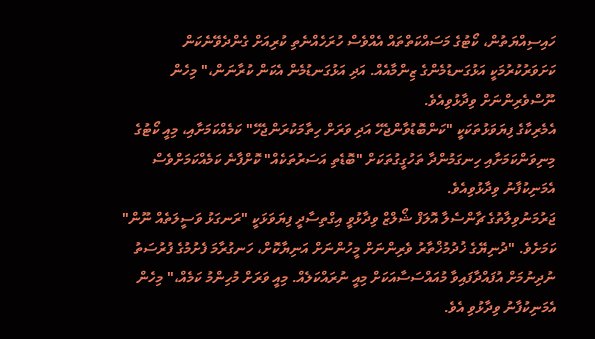ހައިސިއްޔަތުން، ކޯޓުގެ މަސައްކަތްތައް އެއްވެސް ހުރަހެއްނެތި ކުރިއަށް ގެންދެވޭނެކަން ކަށަވަރުކުރުމަކީ އަޅުގަނޑުމެންގެ ޒިންމާއެއް. އަދި އަޅުގަނޑުމެން އެކަން ކުރާނަން،" މިހެން ނޫސްވެރިންނަށް ވިދާޅުވިއެވެ.
އެމެރިކާގެ ފިޔަވަޅުތަކަކީ "ކަންބޮޑުވާންޖެހޭ އަދި ވަރަށް ހިތާމަކުރަންޖެހޭ" ކަމެއްކަމަށާއި، މިއީ ކޯޓުގެ މިނިވަންކަމަށާއި ހިނގަމުންދާ ތަހުގީގުތަކަށް "ބޮޑެތި އަސަރުތަކެއް" ކޮށްފާނެ ކަމެއްކަމަށްވެސް އެމަނިކުފާނު ވިދާޅުވިއެވެ.
ޖަރުމަނުވިލާތުގެ ޗާންސެލާ އޮލަފް ޝޯލްޒް ވިދާޅުވީ އިގްތިސާދީ ފިޔަވަޅަކީ "ރަނގަޅު ވަސީލަތެއް ނޫން" ކަމަށެވެ. "ދުނިޔޭގެ ޚުދުމުޚްތާރު ވެރިންނަށް މީހުންނަށް އަނިޔާކޮށް، ހަނގުރާމަ ފެށުމުގެ ފުރުސަތު ނުދިނުމަށް އުފައްދާފައިވާ މުއައްސަސާއަކަށް މިއީ ނުރައްކަލެއް. މިއީ ވަރަށް މުހިންމު ކަމެއް،" މިހެން އެމަނިކުފާނު ވިދާޅުވި އެވެ.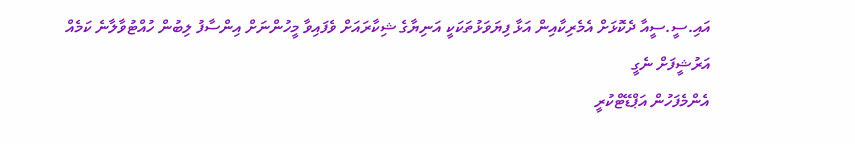އައި.ސީ.ސީއާ ދެކޮޅަށް އެމެރިކާއިން އަޅާ ފިޔަވަޅުތަކަކީ އަނިޔާގެ ޝިކާރައަށް ވެފައިވާ މީހުންނަށް އިންސާފު ލިބުން ހުއްޓުވާލާނެ ކަމެއް
އަރުޝީފަށް ނެގީ
އެންމެފަހުން އަޕްޑޭޓްކުރީ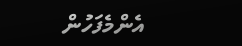އެންމެފަހުން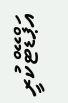އަޕްޑޭޓްކުރީ